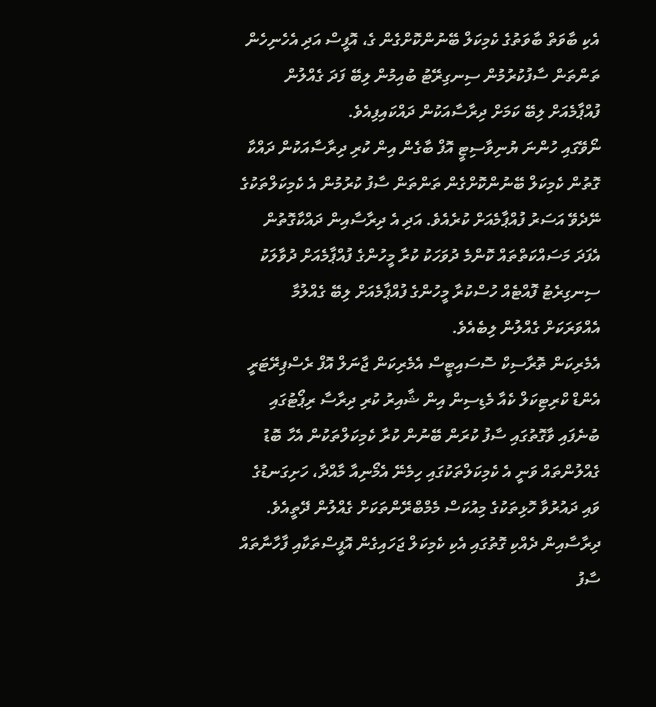އެކި ބާވަތް ބާވަތުގެ ކެމިކަލް ބޭނުންކޮށްގެން ގެ، އޮފީސް އަދި އެހެނިހެން ތަންތަން ސާފުކުރުމުން ސިނގިރޭޓު ބުއިމުން ލިބޭ ފަދަ ގެއްލުން ފުއްޕާމެއަށް ލިބޭ ކަމަށް ދިރާސާއަކުން ދައްކައިފިއެވެ.
ނޯވޭގައި ހުންނަ ޔުނިވާސިޓީ އޮފް ބާގެން އިން ކުރި ދިރާސާއަކުން ދައްކާ ގޮތުން ކެމިކަލް ބޭނުންކޮށްގެން ތަންތަން ސާފު ކުރުމުން އެ ކެމިކަލްތަކުގެ ނޭދެވޭ އަސަރު ފުއްޕާމެއަށް ކުރެއެވެ. އަދި އެ ދިރާސާއިން ދައްކާގޮތުން އެފަދަ މަސައްކަތްތައް ކޮންމެ ދުވަހަކު ކުރާ މީހުންގެ ފުއްޕާމެއަށް ދުވާލަކު ސިނގިރެޓު ފޮއްޓެއް ހުސްކުރާ މީހުންގެ ފުއްޕާމެއަށް ލިބޭ ގެއްލުމާ އެއްވަރަކަށް ގެއްލުން ލިބެއެވެ.
އެމެރިކަން ތޮރާސިކް ސޮސައިޓީސް އެމެރިކަން ޖާނަލް އޮފް ރެސްޕިރޭޓަރީ އެންޑް ކްރިޓިކަލް ކެއާ މެޑިސިން އިން ޝާއިރު ކުރި ދިރާސާ ރިޕޯޓުގައި ބުނެފައި ވާގޮތުގައި ސާފު ކުރަން ބޭނުން ކުރާ ކެމިކަލްތަކުން އެހާ ބޮޑު ގެއްލުންތައް ވަނީ އެ ކެމިކަލްތަކުގައި ހިމެނޭ އެމޯނިއާ މާއްދާ، ހަށިގަނޑުގެ ވައި ދައުރުވާ ހޮޅިތަކުގެ މިއުކަސް މެމްބްރޭންތަކަށް ގެއްލުން ދޭތީއެވެ.
ދިރާސާއިން ދެއްކި ގޮތުގައި އެކި ކެމިކަލް ޖަހައިގެން އޮފީސްތަކާއި ފާހާނާތައް ސާފު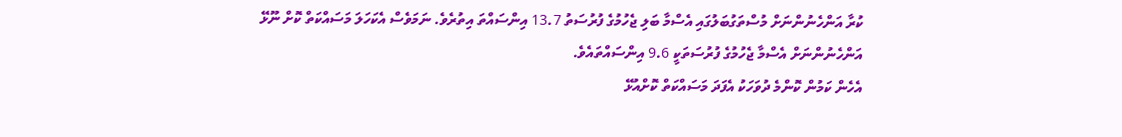ކުރާ އަންހެނުންނަށް މުސްތަގުބަލުގައި އެސްމާ ބަލި ޖެހުމުގެ ފުރުސަތު 13.7 އިންސައްތަ އިތުރެވެ. ނަމަވެސް އެކަހަލަ މަސައްކަތް ކޮށް ނޫޅޭ އަންހެނުންނަށް އެސްމާ ޖެހުމުގެ ފުރުސަތަކީ 9.6 އިންސައްތައެވެ.
އެހެން ކަމުން ކޮންމެ ދުވަހަކު އެފަދަ މަސައްކަތް ކޮށްއުޅޭ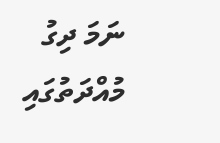ނަމަ ދިގު މުއްދަތުގައި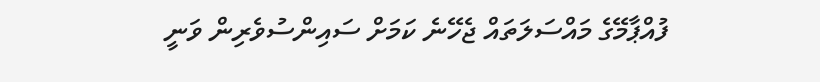ފުއްޕާމޭގެ މައްސަލަތައް ޖެހޭނެ ކަމަށް ސައިންސުވެރިން ވަނީ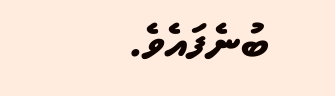ބުނެފައެވެ.